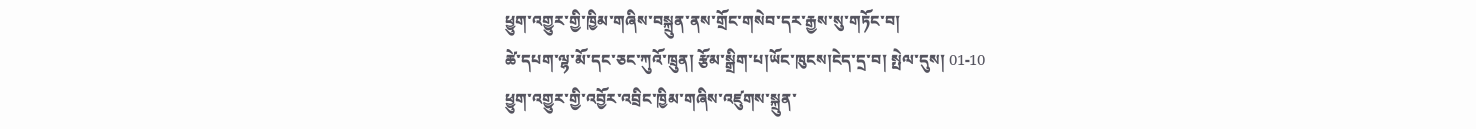ཕྱུག་འགྱུར་གྱི་ཁྱིམ་གཞིས་བསྐྲུན་ནས་གྲོང་གསེབ་དར་རྒྱས་སུ་གཏོང་བ།
ཚེ་དཔག་ལྷ་མོ་དང་ཅང་ཀུའོ་ཁྲུན། རྩོམ་སྒྲིག་པ།ཡོང་ཁུངས།ངེད་དྲ་བ། སྤེལ་དུས། 01-10
ཕྱུག་འགྱུར་གྱི་འབྱོར་འབྲིང་ཁྱིམ་གཞིས་འཛུགས་སྐྲུན་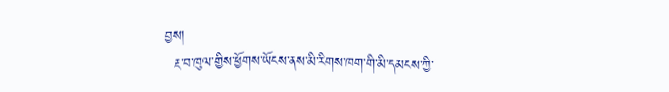བྱས།
  རྔ་བ་ཁུལ་གྱིས་ཕྱོགས་ཡོངས་ནས་མི་རིགས་ཁག་གི་མི་དམངས་ཀྱི་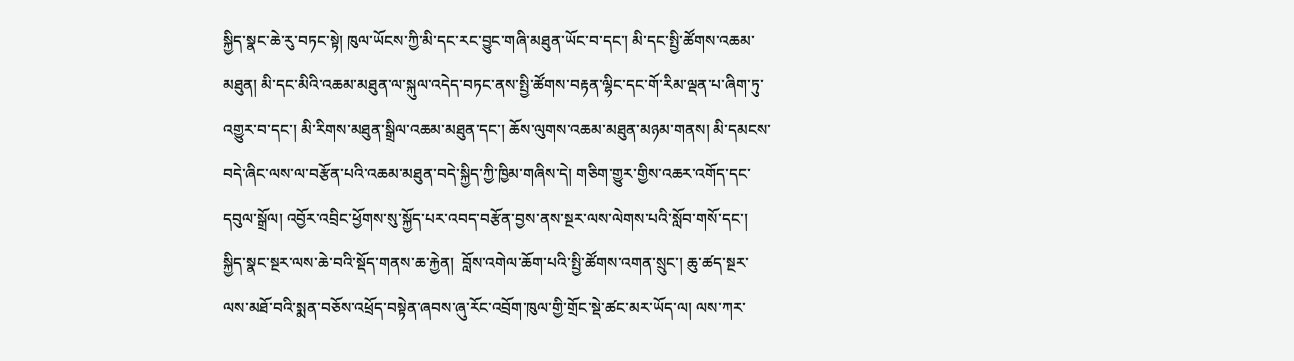སྐྱིད་སྣང་ཆེ་རུ་བཏང་སྟེ། ཁུལ་ཡོངས་ཀྱི་མི་དང་རང་བྱུང་གཞི་མཐུན་ཡོང་བ་དང་། མི་དང་སྤྱི་ཚོགས་འཆམ་མཐུན། མི་དང་མིའི་འཆམ་མཐུན་ལ་སྐུལ་འདེད་བཏང་ནས་སྤྱི་ཚོགས་བརྟན་ལྷིང་དང་གོ་རིམ་ལྡན་པ་ཞིག་ཏུ་འགྱུར་བ་དང་། མི་རིགས་མཐུན་སྒྲིལ་འཆམ་མཐུན་དང་། ཆོས་ལུགས་འཆམ་མཐུན་མཉམ་གནས། མི་དམངས་བདེ་ཞིང་ལས་ལ་བརྩོན་པའི་འཆམ་མཐུན་བདེ་སྐྱིད་ཀྱི་ཁྱིམ་གཞིས་དེ། གཅིག་གྱུར་གྱིས་འཆར་འགོད་དང་དབུལ་སྒྲོལ། འབྱོར་འབྲིང་ཕྱོགས་སུ་སྐྱོད་པར་འབད་བརྩོན་བྱས་ནས་སྔར་ལས་ལེགས་པའི་སློབ་གསོ་དང་།  སྐྱིད་སྣང་སྔར་ལས་ཆེ་བའི་སྡོད་གནས་ཆ་རྐྱེན།  བློས་འགེལ་ཆོག་པའི་སྤྱི་ཚོགས་འགན་སྲུང་། ཆུ་ཚད་སྔར་ལས་མཐོ་བའི་སྨན་བཅོས་འཕྲོད་བསྟེན་ཞབས་ཞུ་རོང་འབྲོག་ཁུལ་གྱི་གྲོང་སྡེ་ཚང་མར་ཡོད་ལ། ལས་ཀར་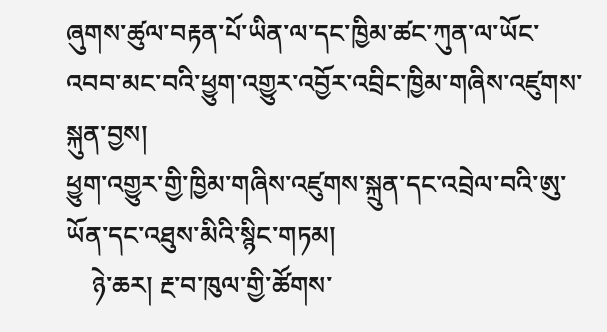ཞུགས་ཚུལ་བརྟན་པོ་ཡིན་ལ་དང་ཁྱིམ་ཚང་ཀུན་ལ་ཡོང་འབབ་མང་བའི་ཕྱུག་འགྱུར་འབྱོར་འབྲིང་ཁྱིམ་གཞིས་འཛུགས་སྐུན་བྱས།
ཕྱུག་འགྱུར་གྱི་ཁྱིམ་གཞིས་འཛུགས་སྐྲུན་དང་འབྲེལ་བའི་ཨུ་ཡོན་དང་འཐུས་མིའི་སྙིང་གཏམ།
    ཉེ་ཆར། རྔ་བ་ཁུལ་གྱི་ཚོགས་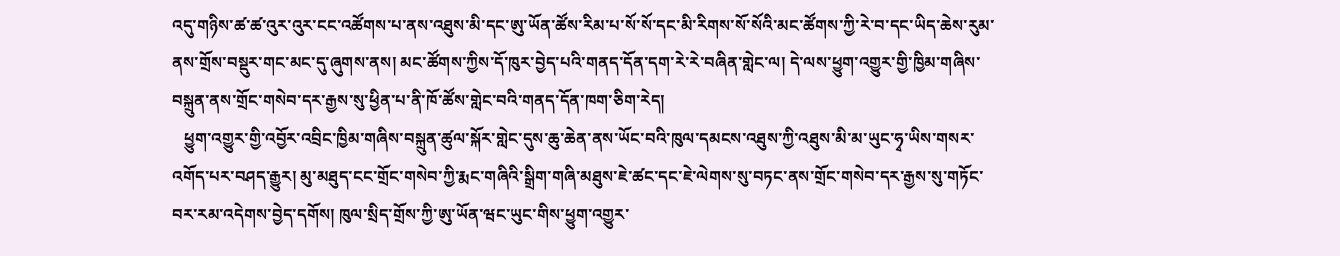འདུ་གཉིས་ཚ་ཚ་འུར་འུར་ངང་འཚོགས་པ་ནས་འཐུས་མི་དང་ཨུ་ཡོན་ཚོས་རིམ་པ་སོ་སོ་དང་མི་རིགས་སོ་སོའི་མང་ཚོགས་ཀྱི་རེ་བ་དང་ཡིད་ཆེས་རུམ་ནས་གྲོས་བསྡུར་གང་མང་དུ་ཞུགས་ནས། མང་ཚོགས་ཀྱིས་དོ་ཁུར་བྱེད་པའི་གནད་དོན་དག་རེ་རེ་བཞིན་གླེང་ལ། དེ་ལས་ཕྱུག་འགྱུར་གྱི་ཁྱིམ་གཞིས་བསྐྲུན་ནས་གྲོང་གསེབ་དར་རྒྱས་སུ་ཕྱིན་པ་ནི་ཁོ་ཚོས་གླེང་བའི་གནད་དོན་ཁག་ཅིག་རེད།
   ཕྱུག་འགྱུར་གྱི་འབྱོར་འབྲིང་ཁྱིམ་གཞིས་བསྐྲུན་ཚུལ་སྐོར་གླེང་དུས་ཆུ་ཆེན་ནས་ཡོང་བའི་ཁུལ་དམངས་འཐུས་ཀྱི་འཐུས་མི་མ་ཡུང་ཧྭ་ཡིས་གསར་འགོད་པར་བཤད་རྒྱུར། མུ་མཐུད་ངང་གྲོང་གསེབ་ཀྱི་རྨང་གཞིའི་སྒྲིག་གཞི་མཐུས་ཇེ་ཚང་དང་ཇེ་ལེགས་སུ་བཏང་ནས་གྲོང་གསེབ་དར་རྒྱས་སུ་གཏོང་བར་རམ་འདེགས་བྱེད་དགོས། ཁུལ་སྲིད་གྲོས་ཀྱི་ཨུ་ཡོན་ཝང་ཡུང་གིས་ཕྱུག་འགྱུར་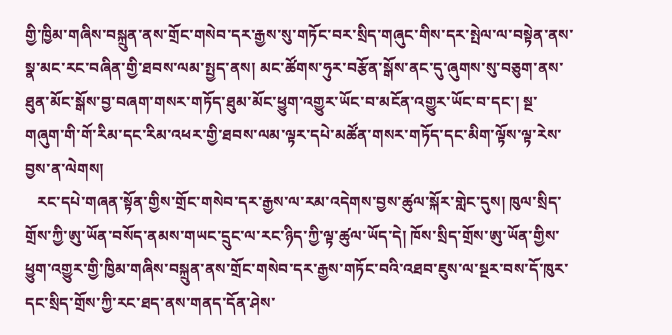གྱི་ཁྱིམ་གཞིས་བསྐྲུན་ནས་གྲོང་གསེབ་དར་རྒྱས་སུ་གཏོང་བར་སྲིད་གཞུང་གིས་དར་སྤེལ་ལ་བསྟེན་ནས་སྣ་མང་རང་བཞིན་གྱི་ཐབས་ལམ་སྤྱད་ནས། མང་ཚོགས་ཧུར་བརྩོན་སྒོས་ནང་དུ་ཞུགས་སུ་བཅུག་ནས་ཐུན་མོང་སྒོས་བྱ་བཞག་གསར་གཏོད་ཐུམ་མོང་ཕྱུག་འགྱུར་ཡོང་བ་མངོན་འགྱུར་ཡོང་བ་དང་། སྔ་གཞུག་གི་གོ་རིམ་དང་རིམ་འཕར་གྱི་ཐབས་ལམ་ལྟར་དཔེ་མཚོན་གསར་གཏོད་དང་མིག་ལྟོས་ལྟ་རེས་བྱས་ན་ལེགས།
   རང་དཔེ་གཞན་སྟོན་གྱིས་གྲོང་གསེབ་དར་རྒྱས་ལ་རམ་འདེགས་བྱས་ཚུལ་སྐོར་གླེང་དུས། ཁུལ་སྲིད་གྲོས་ཀྱི་ཨུ་ཡོན་བསོད་ནམས་གཡང་དྲུང་ལ་རང་ཉིད་ཀྱི་ལྟ་ཚུལ་ཡོད་དེ། ཁོས་སྲིད་གྲོས་ཨུ་ཡོན་གྱིས་ཕྱུག་འགྱུར་གྱི་ཁྱིམ་གཞིས་བསྐྲུན་ནས་གྲོང་གསེབ་དར་རྒྱས་གཏོང་བའི་འཐབ་ཇུས་ལ་སྔར་བས་དོ་ཁུར་དང་སྲིད་གྲོས་ཀྱི་རང་ཐད་ནས་གནད་དོན་ཤེས་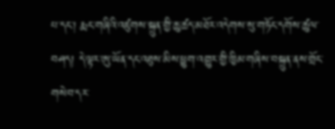པ་དང་། རྨང་གཞིའི་འཛུགས་སྐྲུན་གྱི་ཆུ་ཚད་མཐོར་འདེགས་སུ་གཏོང་དགོས་ཚུལ་བཤད། དེ་ལྟར་ཨུ་ཡོན་དང་འཐུས་མིས་ཕྱུག་འགྱུར་གྱི་ཁྱིམ་གཞིས་བསྐྲུན་ནས་གྲོང་གསེབ་དར་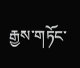རྒྱས་གཏོང་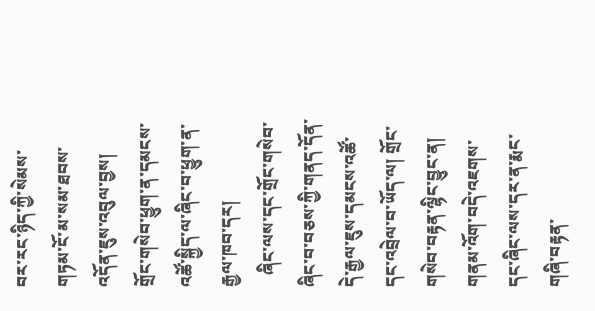བར་རང་ཉིད་ཀྱི་སེམས་གཏམ་ངོ་མ་སམ་ཐབས་འདོན་ཇུས་འབུལ་བྱས།
གྲོང་གསེབ་ཕྱུག་ན་དམངས་འཚོ་སྐྱིད་ལ་ཞིང་བ་ཕྱུག་ན་རྒྱལ་ཁབ་དར།
   ཞིང་ལས་དང་གྲོང་གསེབ་ཞིང་བ་བཅས་ཀྱི་གནད་དོན་དེ་རྒྱལ་ཇུས་དམངས་འཚོ་དང་འབྲེལ་བ་ཡོད་ལ། གྲོང་གསེབ་བརྟན་ལྷིང་བྱུང་ན། གནམ་འོག་བདེ་འཇགས་དང་ཞིང་ལས་དར་ན་རྨང་གཞི་བརྟན་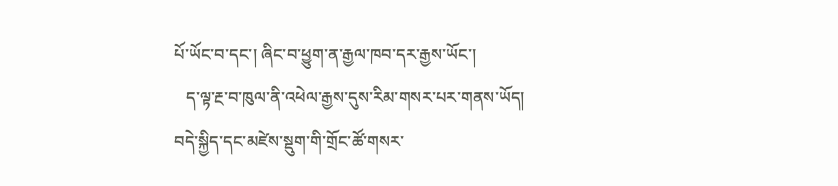པོ་ཡོང་བ་དང་། ཞིང་བ་ཕྱུག་ན་རྒྱལ་ཁབ་དར་རྒྱས་ཡོང་།
   ད་ལྟ་རྔ་བ་ཁུལ་ནི་འཕེལ་རྒྱས་དུས་རིམ་གསར་པར་གནས་ཡོད། བདེ་སྐྱིད་དང་མཛེས་སྡུག་གི་གྲོང་ཚོ་གསར་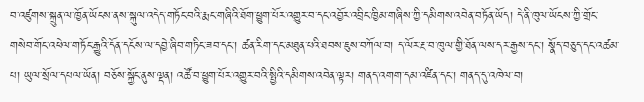བ་འཛུགས་སྐྲུན་ལ་ཁྱོན་ཡོངས་ནས་སྐུལ་འདེད་གཏོང་བའི་རྨང་གཞིའི་ཐོག་ཕྱུག་པོར་འགྱུར་བ་དང་འབྱོར་འབྲིང་ཁྱིམ་གཞིས་ཀྱི་དམིགས་འབེན་བཏོན་ཡོད། དེ་ནི་ཁུལ་ཡོངས་ཀྱི་གྲོང་གསེབ་གོང་འཕེལ་གཏོང་རྒྱུའི་དོན་དངོས་ལ་དབྱེ་ཞིབ་གཏིང་ཟབ་དང་། ཚན་རིག་དང་མཐུན་པའི་ཐབས་ཇུས་བཀོལ་བ། ད་ལོར་རྔ་བ་ཁུལ་གྱི་ཐོན་ལས་དར་རྒྱས་དང་། སྣོད་བཅུད་དང་འཚམ་པ། ཡུལ་སྲོལ་དཔལ་ཡོན། བཅོས་སྐྱོང་ནུས་ལྡན། འཚོ་བ་ཕྱུག་པོར་འགྱུར་བའི་སྤྱིའི་དམིགས་འབེན་ལྟར། གནད་འགག་དམ་འཛིན་དང་། གནད་དུ་འཁེལ་བ།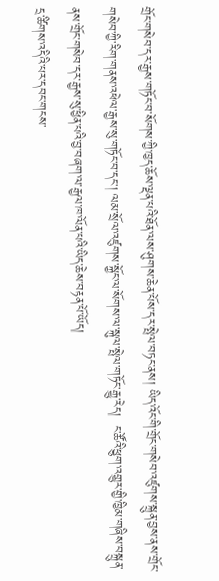གྲོང་གསེབ་དར་རྒྱས་གཏོང་བ་སོགས་ཀྱི་ཁྱད་ཆོས་ལྡན་པའི་ཐོན་ལས་ཤུགས་ཆེན་པོས་དར་སྤེལ་བཏང་ནས། ཡིད་འོང་གི་གྲོང་གསེབ་འཛུགས་སྐྲུན་བྱས་ནས་གྲོང་གསེབ་ཀྱི་རིག་གནས་འཕེལ་རྒྱས་སུ་གཏོང་བ་དང་། ལམ་སྲོལ་འཛུགས་སྐྱོང་ལ་སོགས་ལ་སྐུལ་སྤེལ་གཏོང་རྒྱུ་རེད།  ང་ཚོའི་ཕྱུག་འགྱུར་གྱི་ཁྱིམ་གཞིས་བསྐྲུན་ནས་གྲོང་གསེབ་དར་རྒྱས་སུ་ཕྱིན་པའི་བྱ་བཞག་ལ་རྒྱལ་ཁ་ལོན་པའི་ཡིད་ཆེས་བརྟན་པོ་ཡོད།
དྲ་ཚིགས་འདིའི་པར་དབང་གངས་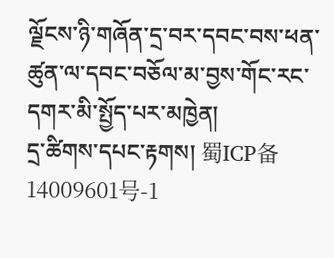ལྗོངས་ཉི་གཞོན་དྲ་བར་དབང་བས་ཕན་ཚུན་ལ་དབང་བཅོལ་མ་བྱས་གོང་རང་དགར་མི་སྤྱོད་པར་མཁྱེན།
དྲ་ཚིགས་དཔང་རྟགས། 蜀ICP备14009601号-1